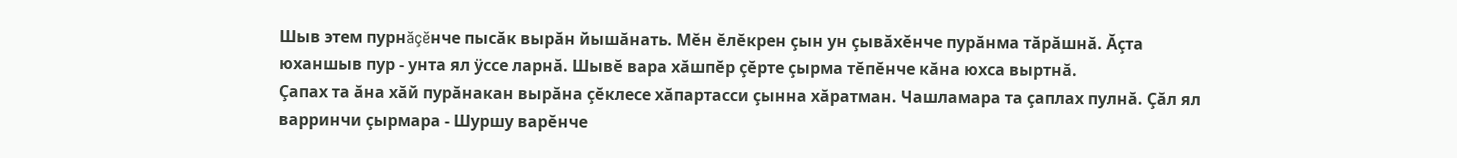Шыв этем пурнăçĕнче пысăк вырăн йышăнать. Мĕн ĕлĕкрен çын ун çывăхĕнче пурăнма тăрăшнă. Ăçта юханшыв пур - унта ял ÿссе ларнă. Шывĕ вара хăшпĕр çĕрте çырма тĕпĕнче кăна юхса выртнă.
Çапах та ăна хăй пурăнакан вырăна çĕклесе хăпартасси çынна хăратман. Чашламара та çаплах пулнă. Çăл ял варринчи çырмара - Шуршу варĕнче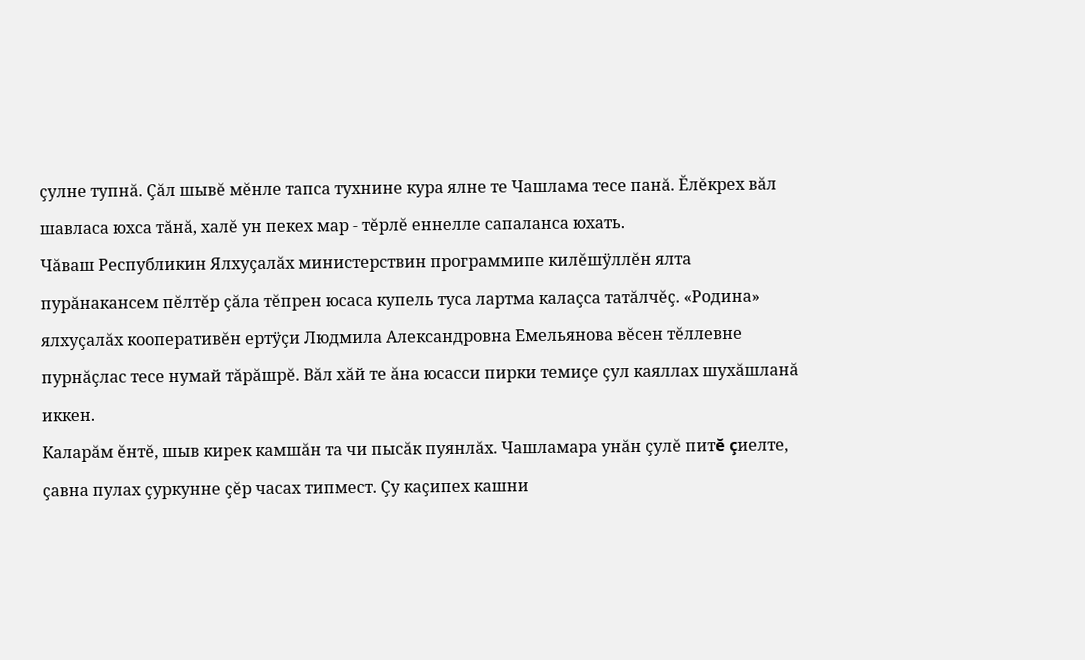çулне тупнă. Çăл шывĕ мĕнле тапса тухнине кура ялне те Чашлама тесе панă. Ĕлĕкрех вăл шавласа юхса тăнă, халĕ ун пекех мар - тĕрлĕ еннелле сапаланса юхать.
Чăваш Республикин Ялхуçалăх министерствин программипе килĕшÿллĕн ялта пурăнакансем пĕлтĕр çăла тĕпрен юсаса купель туса лартма калаçса татăлчĕç. «Родина» ялхуçалăх кооперативĕн ертÿçи Людмила Александровна Емельянова вĕсен тĕллевне пурнăçлас тесе нумай тăрăшрĕ. Вăл хăй те ăна юсасси пирки темиçе çул каяллах шухăшланă иккен.
Каларăм ĕнтĕ, шыв кирек камшăн та чи пысăк пуянлăх. Чашламара унăн çулĕ питĕ çиелте, çавна пулах çуркунне çĕр часах типмест. Çу каçипех кашни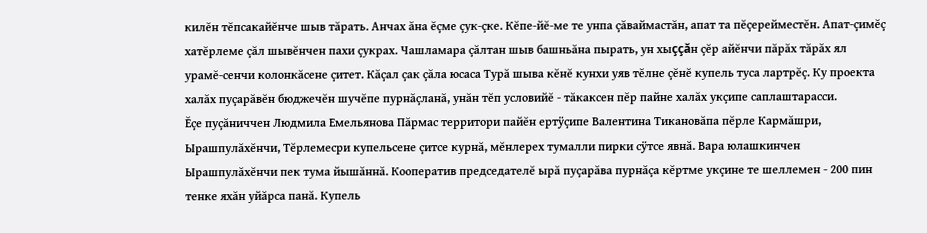килĕн тĕпсакайĕнче шыв тăрать. Анчах ăна ĕçме çук-çке. Кĕпе-йĕ-ме те унпа çăваймастăн, апат та пĕçерейместĕн. Апат-çимĕç хатĕрлеме çăл шывĕнчен пахи çукрах. Чашламара çăлтан шыв башньăна пырать, ун хыççăн çĕр айĕнчи пăрăх тăрăх ял урамĕ-сенчи колонкăсене çитет. Кăçал çак çăла юсаса Турă шыва кĕнĕ кунхи уяв тĕлне çĕнĕ купель туса лартрĕç. Ку проекта халăх пуçарăвĕн бюджечĕн шучĕпе пурнăçланă, унăн тĕп условийĕ - тăкаксен пĕр пайне халăх укçипе саплаштарасси.
Ĕçе пуçăниччен Людмила Емельянова Пăрмас территори пайĕн ертÿçипе Валентина Тикановăпа пĕрле Кармăшри, Ырашпулăхĕнчи, Тĕрлемесри купельсене çитсе курнă, мĕнлерех тумалли пирки сÿтсе явнă. Вара юлашкинчен Ырашпулăхĕнчи пек тума йышăннă. Кооператив председателĕ ырă пуçарăва пурнăçа кĕртме укçине те шеллемен - 200 пин тенке яхăн уйăрса панă. Купель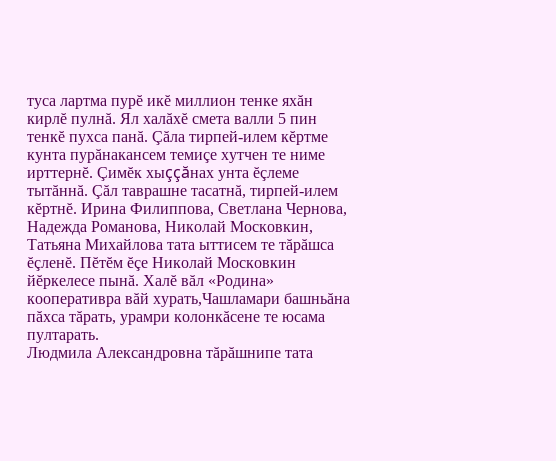туса лартма пурĕ икĕ миллион тенке яхăн кирлĕ пулнă. Ял халăхĕ смета валли 5 пин тенкĕ пухса панă. Çăла тирпей-илем кĕртме кунта пурăнакансем темиçе хутчен те ниме ирттернĕ. Çимĕк хыççăнах унта ĕçлеме тытăннă. Çăл таврашне тасатнă, тирпей-илем кĕртнĕ. Ирина Филиппова, Светлана Чернова, Надежда Романова, Николай Московкин, Татьяна Михайлова тата ыттисем те тăрăшса ĕçленĕ. Пĕтĕм ĕçе Николай Московкин йĕркелесе пынă. Халĕ вăл «Родина» кооперативра вăй хурать,Чашламари башньăна пăхса тăрать, урамри колонкăсене те юсама пултарать.
Людмила Александровна тăрăшнипе тата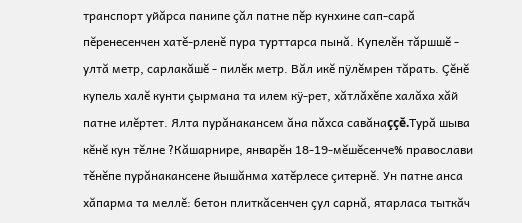транспорт уйăрса панипе çăл патне пĕр кунхине сап-сарă пĕренесенчен хатĕ-рленĕ пура турттарса пынă. Купелĕн тăршшĕ - ултă метр, сарлакăшĕ - пилĕк метр. Вăл икĕ пÿлĕмрен тăрать. Çĕнĕ купель халĕ кунти çырмана та илем кÿ-рет, хăтлăхĕпе халăха хăй патне илĕртет. Ялта пурăнакансем ăна пăхса савăнаççĕ.Турă шыва кĕнĕ кун тĕлне ?Кăшарнире, январĕн 18-19-мĕшĕсенче% православи тĕнĕпе пурăнакансене йышăнма хатĕрлесе çитернĕ. Ун патне анса хăпарма та меллĕ: бетон плиткăсенчен çул сарнă, ятарласа тыткăч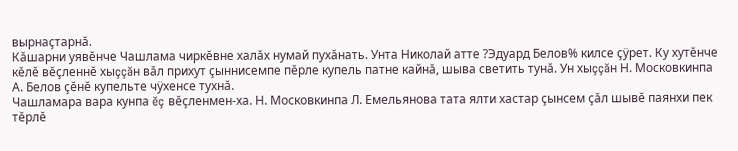вырнаçтарнă.
Кăшарни уявĕнче Чашлама чиркĕвне халăх нумай пухăнать. Унта Николай атте ?Эдуард Белов% килсе çÿрет. Ку хутĕнче кĕлĕ вĕçленнĕ хыççăн вăл прихут çыннисемпе пĕрле купель патне кайнă, шыва светить тунă. Ун хыççăн Н. Московкинпа А. Белов çĕнĕ купельте чÿхенсе тухнă.
Чашламара вара кунпа ĕç вĕçленмен-ха. Н. Московкинпа Л. Емельянова тата ялти хастар çынсем çăл шывĕ паянхи пек тĕрлĕ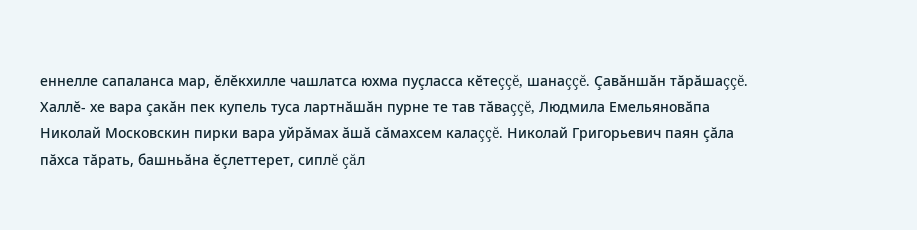еннелле сапаланса мар, ĕлĕкхилле чашлатса юхма пуçласса кĕтеççĕ, шанаççĕ. Çавăншăн тăрăшаççĕ. Халлĕ- хе вара çакăн пек купель туса лартнăшăн пурне те тав тăваççĕ, Людмила Емельяновăпа Николай Московскин пирки вара уйрăмах ăшă сăмахсем калаççĕ. Николай Григорьевич паян çăла пăхса тăрать, башньăна ĕçлеттерет, сиплĕ çăл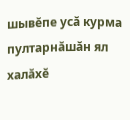шывĕпе усă курма пултарнăшăн ял халăхĕ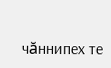чăннипех те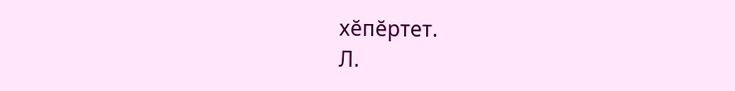хĕпĕртет.
Л.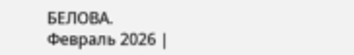БЕЛОВА.
Февраль 2026 |